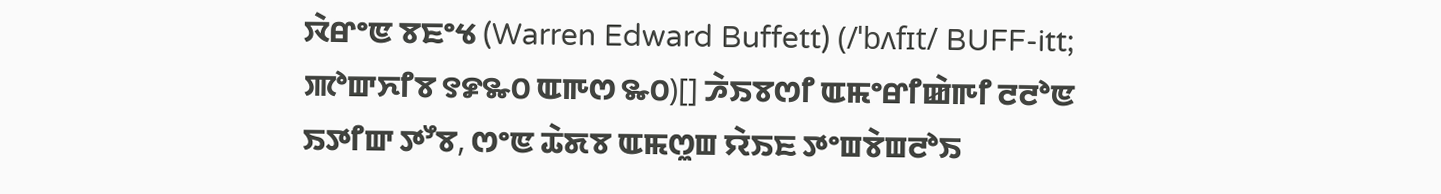ꯋꯥꯔꯦꯟ ꯕꯐꯦꯠ (Warren Edward Buffett) (/ˈbʌfɪt/ BUFF-itt; ꯄꯣꯛꯈꯤꯕ ꯱꯹꯳꯰ ꯑꯒꯁ ꯳꯰)[] ꯍꯥꯏꯕꯁꯤ ꯑꯃꯦꯔꯤꯀꯥꯒꯤ ꯂꯂꯣꯟ ꯏꯇꯤꯛ ꯇꯧꯕ, ꯁꯦꯟ ꯊꯥꯗꯕ ꯑꯃꯁꯨꯡ ꯌꯥꯏꯐ ꯇꯦꯡꯕꯥꯡꯂꯣꯏ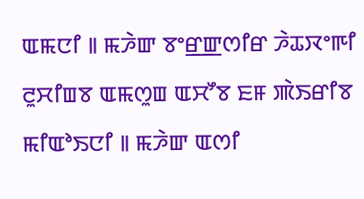ꯑꯃꯅꯤ ꯫ ꯃꯍꯥꯛ ꯕꯦꯔ꯭ꯛꯁꯤꯔ ꯍꯥꯊꯋꯦꯒꯤ ꯂꯨꯆꯤꯡꯕ ꯑꯃꯁꯨꯡ ꯑꯆꯧꯕ ꯐꯝ ꯄꯥꯏꯔꯤꯕ ꯃꯤꯑꯣꯏꯅꯤ ꯫ ꯃꯍꯥꯛ ꯑꯁꯤ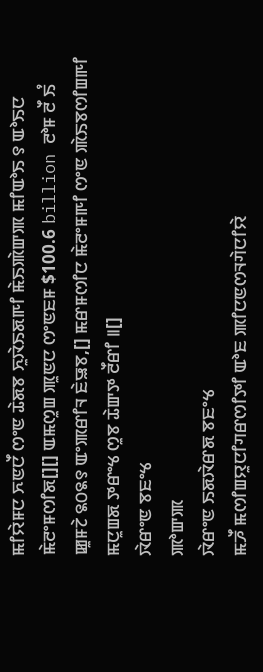ꯃꯤꯌꯥꯝꯅ ꯈꯟꯅꯩ ꯁꯦꯟ ꯊꯥꯗꯕ ꯈꯨꯋꯥꯏꯗꯒꯤ ꯃꯥꯏꯄꯥꯛꯄ ꯃꯤꯑꯣꯏ ꯱ ꯑꯣꯏꯅ ꯃꯥꯂꯦꯝꯁꯤꯗ[][] ꯑꯃꯁꯨꯡ ꯄꯨꯟꯅ ꯁꯦꯟꯐꯝ $100.6 billion ꯂꯣꯝ ꯂꯩ ꯏꯪ ꯀꯨꯝꯖꯥ ꯲꯰꯲꯱ ꯑꯦꯄꯔꯤꯜ ꯐꯥꯎꯕ,[] ꯃꯔꯝꯁꯤꯅ ꯃꯥꯂꯦꯝꯒꯤ ꯁꯦꯟ ꯄꯥꯏꯕꯁꯤꯡꯒꯤ ꯃꯅꯨꯡꯗ ꯇꯔꯦꯠ ꯁꯨꯕ ꯊꯥꯛꯇ ꯂꯩꯔꯤ ꯫[]
ꯋꯥꯔꯦꯟ ꯕꯐꯦꯠ
ꯄꯣꯛꯄ
ꯋꯥꯔꯦꯟ ꯏꯗꯋꯥꯔꯗ ꯕꯐꯦꯠ
ꯃꯍꯩ ꯃꯁꯤꯡꯌꯨꯅꯤꯚꯔꯁꯤꯇꯤ ꯑꯣꯐ ꯄꯤꯅꯟꯁꯜꯚꯥꯅꯤꯌꯥ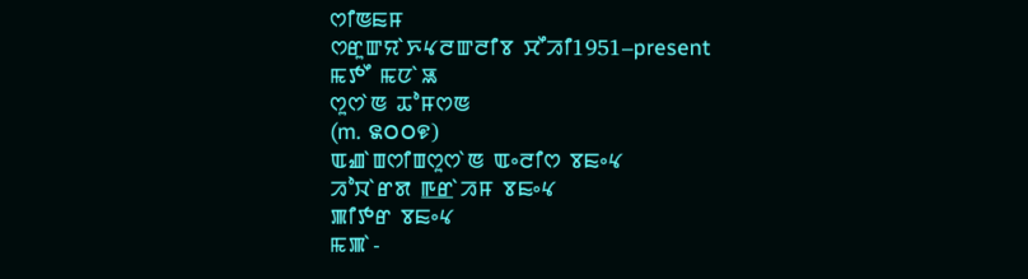ꯁꯤꯟꯐꯝ
ꯁꯔꯨꯛꯌꯥꯈꯠꯂꯛꯂꯤꯕ ꯆꯩꯍꯤ1951–present
ꯃꯇꯩ ꯃꯅꯥꯎ
ꯁꯨꯁꯥꯟ ꯊꯣꯝꯁꯟ
(m. ꯲꯰꯰꯶)
ꯑꯉꯥꯡꯁꯤꯡꯁꯨꯁꯥꯟ ꯑꯦꯂꯤꯁ ꯕꯐꯦꯠ
ꯍꯣꯋꯥꯔꯗ ꯒ꯭ꯔꯥꯍꯝ ꯕꯐꯦꯠ
ꯄꯤꯇꯔ ꯕꯐꯦꯠ
ꯃꯄꯥ-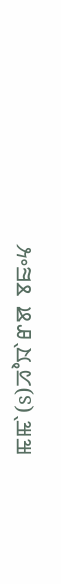ꯃꯃꯥ(s)ꯍꯣꯋꯥꯔꯗ ꯕꯐꯦꯠ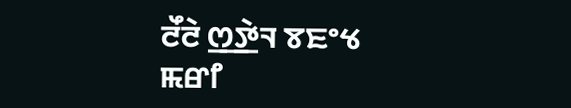ꯂꯩꯂꯥ ꯁ꯭ꯇꯥꯜ ꯕꯐꯦꯠ
ꯃꯔꯤ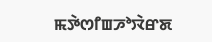ꯃꯇꯥꯁꯤꯡꯍꯣꯋꯥꯔꯗ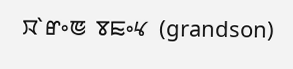ꯋꯥꯔꯦꯟ ꯕꯐꯦꯠ (grandson)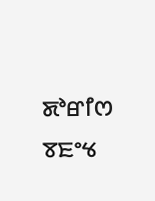ꯗꯣꯔꯤꯁ ꯕꯐꯦꯠ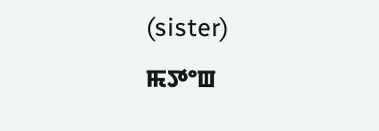(sister)
ꯃꯇꯦꯡ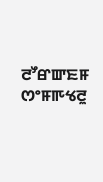ꯂꯧꯔꯛꯐꯝ
ꯁꯦꯝꯒꯠꯂꯨ